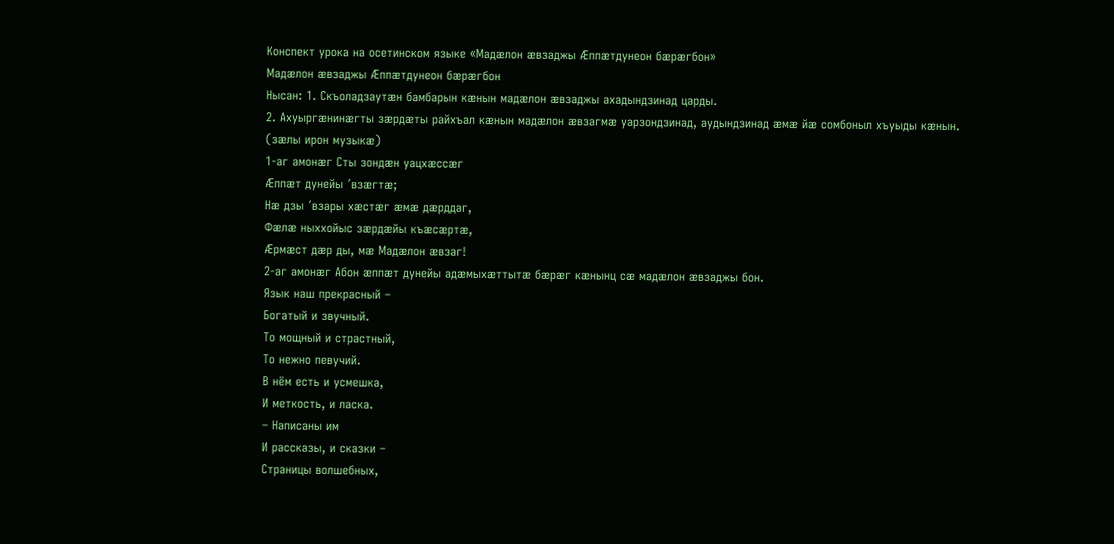Конспект урока на осетинском языке «Мадæлон æвзаджы Æппæтдунеон бæрæгбон»
Мадæлон æвзаджы Æппæтдунеон бæрæгбон
Нысан: 1. Скъоладзаутæн бамбарын кæнын мадæлон æвзаджы ахадындзинад царды.
2. Ахуыргæнинæгты зæрдæты райхъал кæнын мадæлон æвзагмæ уарзондзинад, аудындзинад æмæ йæ сомбоныл хъуыды кæнын.
(зæлы ирон музыкæ)
1-аг амонӕг Сты зондæн уацхæссæг
Æппæт дунейы ´взæгтæ;
Нæ дзы ´взары хæстæг æмæ дæрддаг,
Фæлæ ныххойыс зæрдæйы къæсæртæ,
Æрмæст дæр ды, мæ Мадæлон æвзаг!
2-аг амонӕг Абон æппæт дунейы адæмыхæттытæ бæрæг кæнынц сæ мадæлон æвзаджы бон.
Язык наш прекрасный –
Богатый и звучный.
То мощный и страстный,
То нежно певучий.
В нём есть и усмешка,
И меткость, и ласка.
– Написаны им
И рассказы, и сказки –
Страницы волшебных,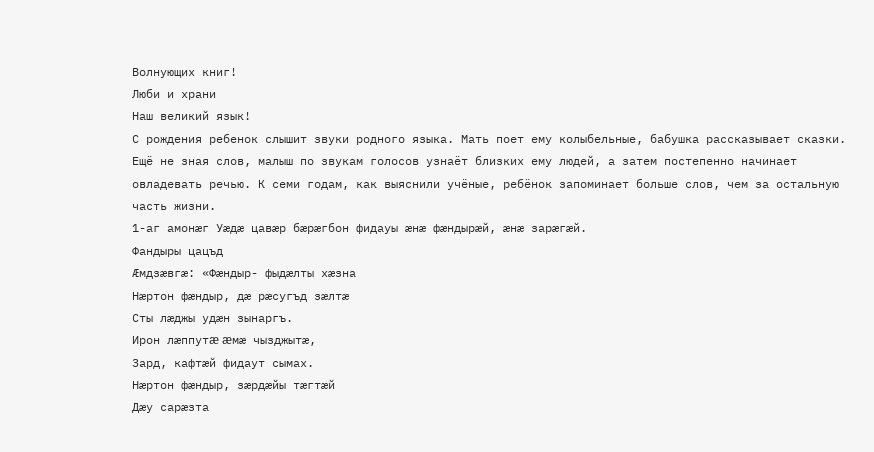Волнующих книг!
Люби и храни
Наш великий язык!
С рождения ребенок слышит звуки родного языка. Мать поет ему колыбельные, бабушка рассказывает сказки. Ещё не зная слов, малыш по звукам голосов узнаёт близких ему людей, а затем постепенно начинает овладевать речью. К семи годам, как выяснили учёные, ребёнок запоминает больше слов, чем за остальную часть жизни.
1-аг амонӕг Уæдæ цавæр бæрæгбон фидауы æнæ фæндырæй, æнæ зарæгæй.
Фандыры цацъд
Æмдзæвгæ: «Фæндыр- фыдæлты хæзна
Нæртон фæндыр, дæ рæсугъд зæлтæ
Сты лæджы удæн зынаргъ.
Ирон лæппутæ æмæ чызджытæ,
Зард, кафтæй фидаут сымах.
Нæртон фæндыр, зæрдæйы тæгтæй
Дæу сарæзта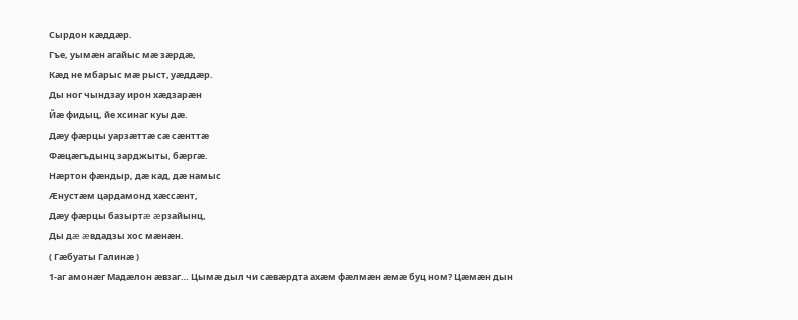Сырдон кæддæр.
Гъе, уымæн агайыс мæ зæрдæ,
Кæд не мбарыс мæ рыст, уæддæр.
Ды ног чындзау ирон хæдзарæн
Йæ фидыц, йе хсинаг куы дæ.
Дæу фæрцы уарзæттæ сæ сæнттæ
Фæцæгъдынц зарджыты, бæргæ.
Нæртон фæндыр, дæ кад, дæ намыс
Æнустæм цардамонд хæссæнт,
Дæу фæрцы базыртæ æрзайынц,
Ды дæ æвдадзы хос мæнæн.
( Гæбуаты Галинæ )
1-аг амонӕг Мадæлон æвзаг… Цымæ дыл чи сæвæрдта ахæм фæлмæн æмæ буц ном? Цæмæн дын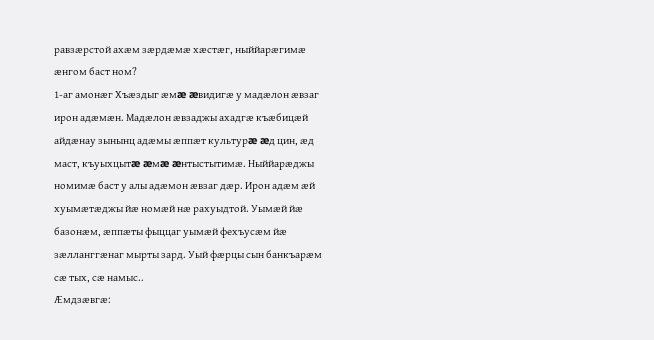равзæрстой ахæм зæрдæмæ хæстæг, ныййарæгимæ æнгом баст ном?
1-аг амонӕг Хъæздыг æмæ æвидигæ у мадæлон æвзаг ирон адæмæн. Мадæлон æвзаджы ахадгæ къæбицæй айдæнау зынынц адæмы æппæт культурæ æд цин, æд маст, къуыхцытæ æмæ æнтыстытимæ. Ныййарæджы номимæ баст у алы адæмон æвзаг дæр. Ирон адæм æй хуымæтæджы йæ номæй нæ рахуыдтой. Уымæй йæ базонæм, æппæты фыццаг уымæй фехъусæм йæ зæлланггæнаг мырты зард. Уый фæрцы сын банкъарæм сæ тых, сæ намыс..
Æмдзæвгæ: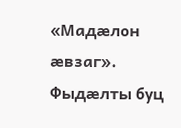«Мадæлон æвзаг».
Фыдæлты буц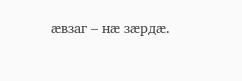æвзаг – нæ зæрдæ.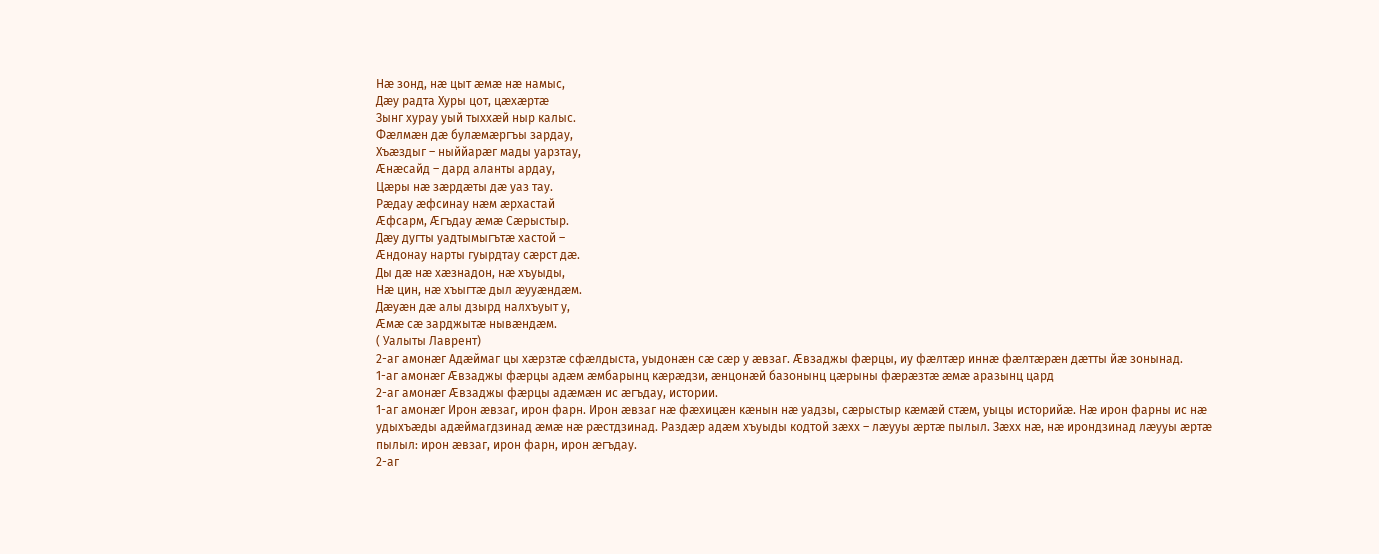Нæ зонд, нæ цыт æмæ нæ намыс,
Дæу радта Хуры цот, цæхæртæ
Зынг хурау уый тыххæй ныр калыс.
Фæлмæн дæ булæмæргъы зардау,
Хъæздыг – ныййарæг мады уарзтау,
Æнæсайд – дард аланты ардау,
Цæры нæ зæрдæты дæ уаз тау.
Рæдау æфсинау нæм æрхастай
Æфсарм, Æгъдау æмæ Сæрыстыр.
Дæу дугты уадтымыгътæ хастой –
Æндонау нарты гуырдтау сæрст дæ.
Ды дæ нæ хæзнадон, нæ хъуыды,
Нæ цин, нæ хъыгтæ дыл æууæндæм.
Дæуæн дæ алы дзырд налхъуыт у,
Æмæ сæ зарджытæ нывæндæм.
( Уалыты Лаврент)
2-аг амонӕг Адæймаг цы хæрзтæ сфæлдыста, уыдонæн сæ сæр у æвзаг. Æвзаджы фæрцы, иу фæлтæр иннæ фæлтæрæн дæтты йæ зонынад.
1-аг амонӕг Æвзаджы фæрцы адæм æмбарынц кæрæдзи, æнцонæй базонынц цæрыны фæрæзтæ æмæ аразынц цард
2-аг амонӕг Æвзаджы фæрцы адæмæн ис æгъдау, истории.
1-аг амонӕг Ирон æвзаг, ирон фарн. Ирон æвзаг нæ фæхицæн кæнын нæ уадзы, сæрыстыр кæмæй стæм, уыцы историйæ. Нæ ирон фарны ис нæ удыхъæды адæймагдзинад æмæ нæ рæстдзинад. Раздæр адæм хъуыды кодтой зæхх – лæууы æртæ пылыл. Зæхх нæ, нæ ирондзинад лæууы æртæ пылыл: ирон æвзаг, ирон фарн, ирон æгъдау.
2-аг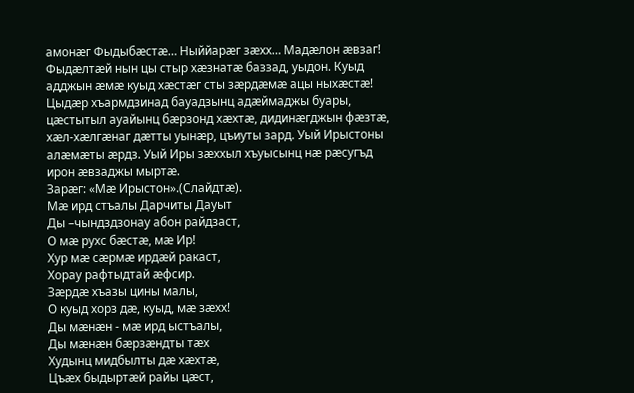амонӕг Фыдыбæстæ… Ныййарæг зæхх… Мадæлон æвзаг! Фыдæлтæй нын цы стыр хæзнатæ баззад, уыдон. Куыд адджын æмæ куыд хæстæг сты зæрдæмæ ацы ныхæстæ! Цыдæр хъармдзинад бауадзынц адæймаджы буары, цæстытыл ауайынц бæрзонд хæхтæ, дидинæгджын фæзтæ, хæл-хæлгæнаг дæтты уынæр, цъиуты зард. Уый Ирыстоны алæмæты æрдз. Уый Иры зæххыл хъуысынц нæ рæсугъд ирон æвзаджы мыртæ.
Зарæг: «Мæ Ирыстон».(Слайдтæ).
Мӕ ирд стъалы Дарчиты Дауыт
Ды –чындздзонау абон райдзаст,
О мӕ рухс бӕстӕ, мӕ Ир!
Хур мӕ сӕрмӕ ирдӕй ракаст,
Хорау рафтыдтай ӕфсир.
Зӕрдӕ хъазы цины малы,
О куыд хорз дӕ, куыд, мӕ зӕхх!
Ды мӕнӕн - мӕ ирд ыстъалы,
Ды мӕнӕн бӕрзӕндты тӕх
Худынц мидбылты дӕ хӕхтӕ,
Цъӕх быдыртӕй райы цӕст,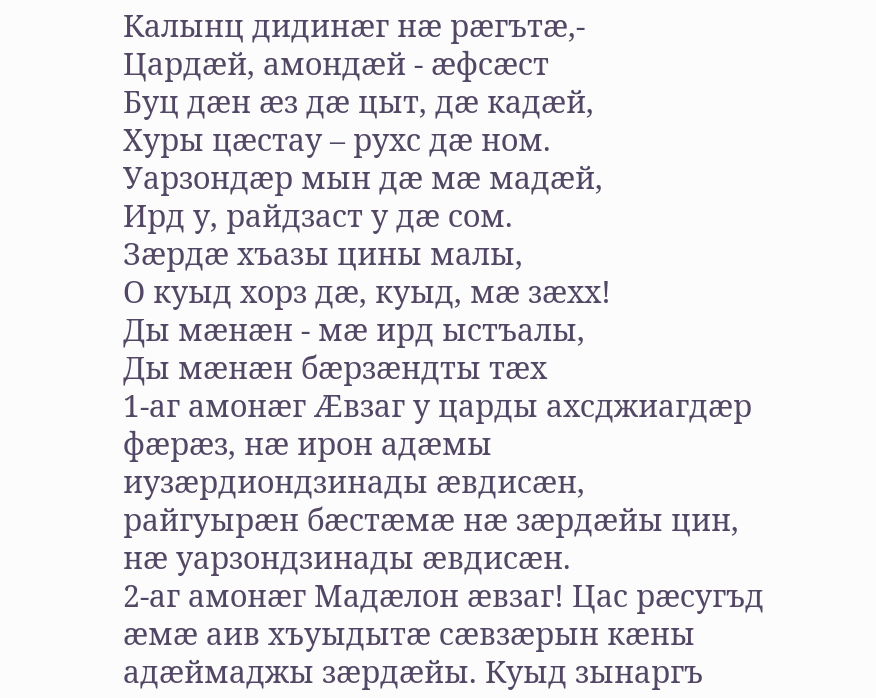Калынц дидинӕг нӕ рӕгътӕ,-
Цардӕй, амондӕй - ӕфсӕст
Буц дӕн ӕз дӕ цыт, дӕ кадӕй,
Хуры цӕстау – рухс дӕ ном.
Уарзондӕр мын дӕ мӕ мадӕй,
Ирд у, райдзаст у дӕ сом.
Зӕрдӕ хъазы цины малы,
О куыд хорз дӕ, куыд, мӕ зӕхх!
Ды мӕнӕн - мӕ ирд ыстъалы,
Ды мӕнӕн бӕрзӕндты тӕх
1-аг амонӕг Æвзаг у царды ахсджиагдæр фæрæз, нæ ирон адæмы иузæрдиондзинады æвдисæн, райгуырæн бæстæмæ нæ зæрдæйы цин, нæ уарзондзинады æвдисæн.
2-аг амонӕг Мадæлон æвзаг! Цас рæсугъд æмæ аив хъуыдытæ сæвзæрын кæны адæймаджы зæрдæйы. Куыд зынаргъ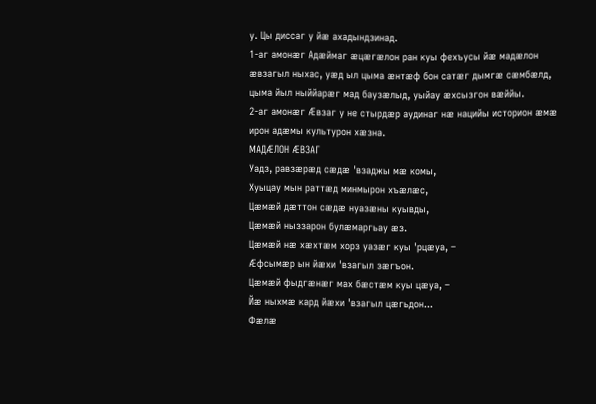у. Цы диссаг у йæ ахадындзинад.
1-аг амонӕг Адæймаг æцæгæлон ран куы фехъусы йæ мадæлон æвзагыл ныхас, уæд ыл цыма æнтæф бон сатæг дымгæ сæмбæлд, цыма йыл ныййарæг мад баузæлыд, уыйау æхсызгон вæййы.
2-аг амонӕг Æвзаг у не стырдæр аудинаг нæ нацийы историон æмæ ирон адæмы культурон хæзна.
МАДÆЛОН ÆВЗАГ
Уадз, равзæрæд сæдæ 'взаджы мæ комы,
Хуыцау мын раттæд минмырон хъæлæс,
Цæмæй дæттон сæдæ нуазæны куывды,
Цæмæй ныззарон булæмаргьау æз.
Цæмæй нæ хæхтæм хорз уазæг куы 'рцæуа, –
Æфсымæр ын йæхи 'взагыл зæгъон.
Цæмæй фыдгæнæг мах бæстæм куы цæуа, –
Йæ ныхмæ кард йæхи 'взагыл цæгьдон...
Фæлæ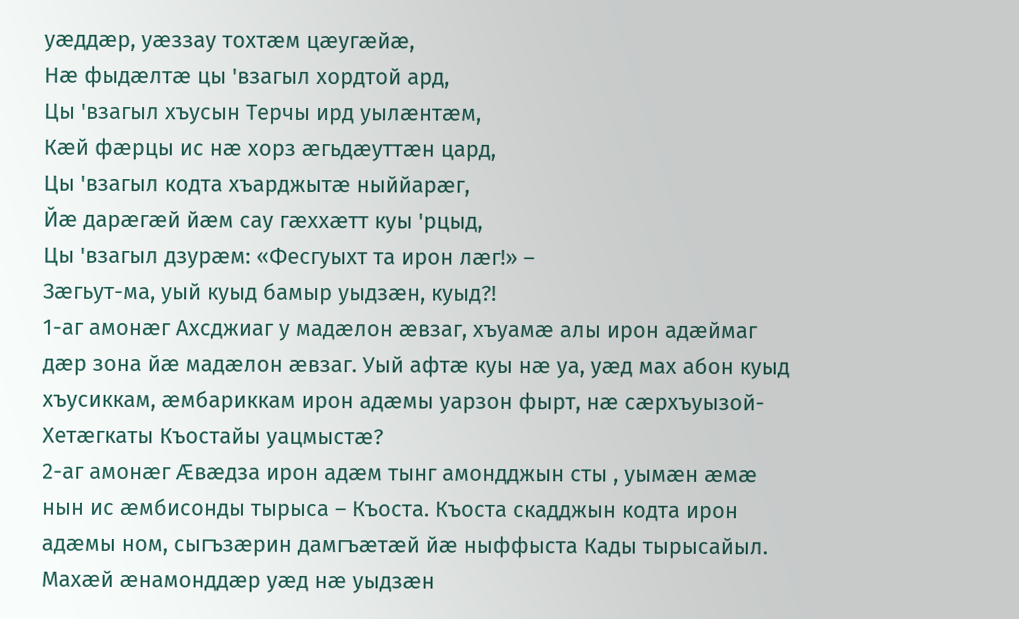уæддæр, уæззау тохтæм цæугæйæ,
Нæ фыдæлтæ цы 'взагыл хордтой ард,
Цы 'взагыл хъусын Терчы ирд уылæнтæм,
Кæй фæрцы ис нæ хорз æгьдæуттæн цард,
Цы 'взагыл кодта хъарджытæ ныййарæг,
Йæ дарæгæй йæм сау гæххæтт куы 'рцыд,
Цы 'взагыл дзурæм: «Фесгуыхт та ирон лæг!» –
Зæгьут-ма, уый куыд бамыр уыдзæн, куыд?!
1-аг амонӕг Ахсджиаг у мадæлон æвзаг, хъуамæ алы ирон адæймаг дæр зона йæ мадæлон æвзаг. Уый афтæ куы нæ уа, уæд мах абон куыд хъусиккам, æмбариккам ирон адæмы уарзон фырт, нæ сæрхъуызой- Хетæгкаты Къостайы уацмыстæ?
2-аг амонӕг Æвæдза ирон адæм тынг амондджын сты , уымæн æмæ нын ис æмбисонды тырыса – Къоста. Къоста скадджын кодта ирон адæмы ном, сыгъзæрин дамгъæтæй йæ ныффыста Кады тырысайыл. Махæй æнамонддæр уæд нæ уыдзæн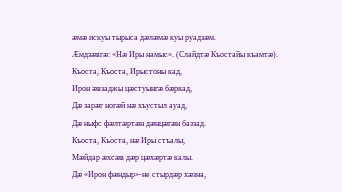æмæ искуы тырыса дæлæмæ куы руадзæм.
Æмдзæвгæ: «Нæ Иры намыс». (Слайдтæ Къостайы къамтæ).
Къоста, Къоста, Ирыстоны кад,
Ирон æвзаджы цæстуынгæ бæркад,
Дæ зарæг ногæй нæ хъустыл ауад,
Дæ ныфс фæлтæртæн дæнцæгæн баззад.
Къоста, Къоста, нæ Иры стъалы,
Мæйдар æхсæв дæр цæхæртæ калы.
Дæ «Ирон фæндыр»-не стырдæр хæзна,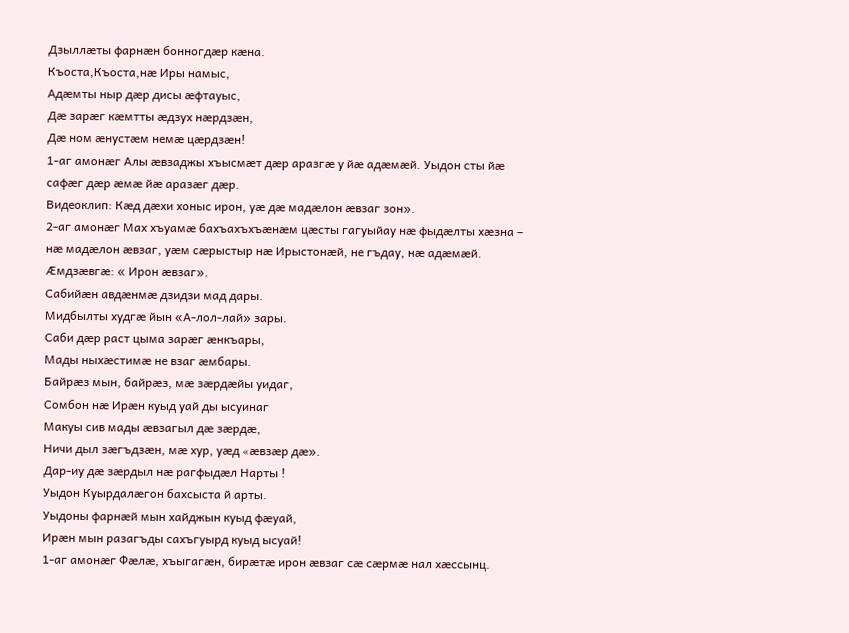Дзыллæты фарнæн бонногдæр кæна.
Къоста,Къоста,нæ Иры намыс,
Адæмты ныр дæр дисы æфтауыс,
Дæ зарæг кæмтты æдзух нæрдзæн,
Дæ ном æнустæм немæ цæрдзæн!
1-аг амонӕг Алы æвзаджы хъысмæт дæр аразгæ у йæ адæмæй. Уыдон сты йæ сафæг дæр æмæ йæ аразæг дæр.
Видеоклип: Кæд дæхи хоныс ирон, уæ дæ мадæлон æвзаг зон».
2-аг амонӕг Мах хъуамæ бахъахъхъæнæм цæсты гагуыйау нæ фыдæлты хæзна – нæ мадæлон æвзаг, уæм сæрыстыр нæ Ирыстонæй, не гъдау, нæ адæмæй.
Æмдзæвгæ: « Ирон æвзаг».
Сабийæн авдæнмæ дзидзи мад дары.
Мидбылты худгæ йын «А-лол-лай» зары.
Саби дæр раст цыма зарæг æнкъары,
Мады ныхæстимæ не взаг æмбары.
Байрæз мын, байрæз, мæ зæрдæйы уидаг,
Сомбон нæ Ирæн куыд уай ды ысуинаг
Макуы сив мады æвзагыл дæ зæрдæ,
Ничи дыл зæгъдзæн, мæ хур, уæд «æвзæр дæ».
Дар-иу дæ зæрдыл нæ рагфыдæл Нарты !
Уыдон Куырдалæгон бахсыста й арты.
Уыдоны фарнæй мын хайджын куыд фæуай,
Ирæн мын разагъды сахъгуырд куыд ысуай!
1-аг амонӕг Фæлæ, хъыгагæн, бирæтæ ирон æвзаг сæ сæрмæ нал хæссынц.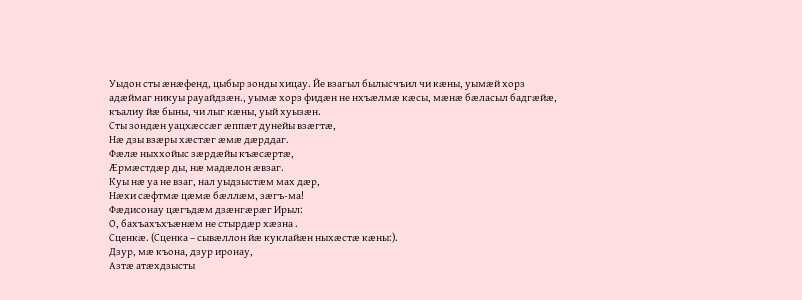Уыдон сты æнæфенд, цыбыр зонды хицау. Йе взагыл былысчъил чи кæны, уымæй хорз адæймаг никуы рауайдзæн., уымæ хорз фидæн не нхъæлмæ кæсы, мæнæ бæласыл бадгæйæ, къалиу йæ быны, чи лыг кæны, уый хуызæн.
Сты зондæн уацхæссæг æппæт дунейы взæгтæ,
Нæ дзы взæры хæстæг æмæ дæрддаг.
Фæлæ ныххойыс зæрдæйы къæсæртæ,
Æрмæстдæр ды, нæ мадæлон æвзаг.
Куы нæ уа не взаг, нал уыдзыстæм мах дæр,
Нæхи сæфтмæ цæмæ бæллæм, зæгъ-ма!
Фæдисонау цæгъдæм дзæнгæрæг Ирыл:
О, бахъахъхъæнæм не стырдæр хæзна .
Сценкæ. (Сценка – сывæллон йæ куклайæн ныхæстæ кæны:).
Дзур, мæ къона, дзур иронау,
Азтæ атæхдзысты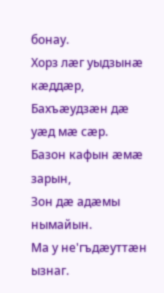бонау.
Хорз лæг уыдзынæ кæддæр,
Бахъæудзæн дæ уæд мæ сæр.
Базон кафын æмæ зарын,
Зон дæ адæмы нымайын.
Ма у не'гъдæуттæн ызнаг.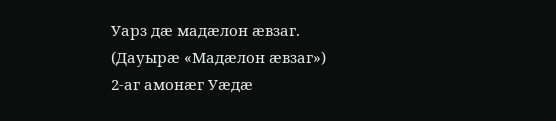Уарз дæ мадæлон æвзаг.
(Дауырæ «Мадæлон æвзаг»)
2-аг амонӕг Уæдæ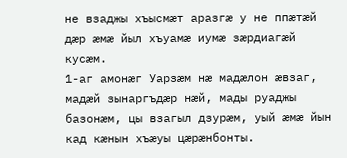не взаджы хъысмæт аразгæ у не ппæтæй дæр æмæ йыл хъуамæ иумæ зæрдиагæй кусæм.
1-аг амонӕг Уарзæм нæ мадæлон æвзаг, мадæй зынаргъдæр нæй, мады руаджы базонæм, цы взагыл дзурæм, уый æмæ йын кад кæнын хъæуы цæрæнбонты.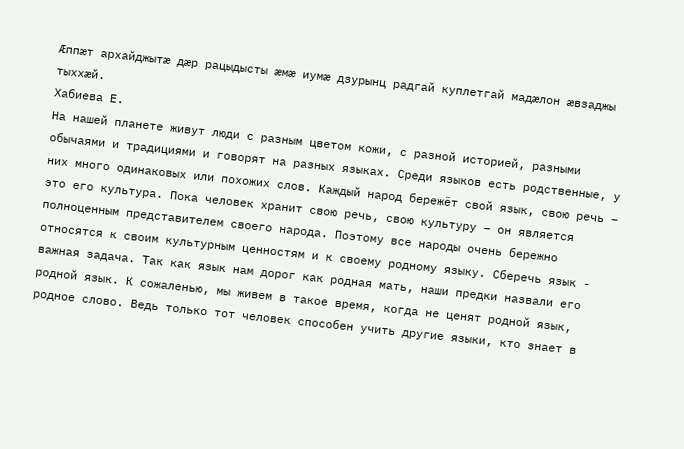Æппæт архайджытæ дæр рацыдысты æмæ иумæ дзурынц радгай куплетгай мадæлон æвзаджы тыххæй.
Хабиева Е.
На нашей планете живут люди с разным цветом кожи, с разной историей, разными обычаями и традициями и говорят на разных языках. Среди языков есть родственные, у них много одинаковых или похожих слов. Каждый народ бережёт свой язык, свою речь – это его культура. Пока человек хранит свою речь, свою культуру – он является полноценным представителем своего народа. Поэтому все народы очень бережно относятся к своим культурным ценностям и к своему родному языку. Сберечь язык - важная задача. Так как язык нам дорог как родная мать, наши предки назвали его родной язык. К сожаленью, мы живем в такое время, когда не ценят родной язык, родное слово. Ведь только тот человек способен учить другие языки, кто знает в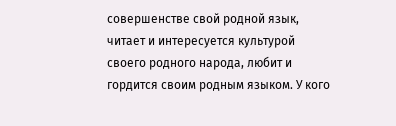совершенстве свой родной язык, читает и интересуется культурой своего родного народа, любит и гордится своим родным языком. У кого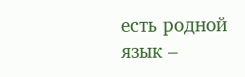есть родной язык –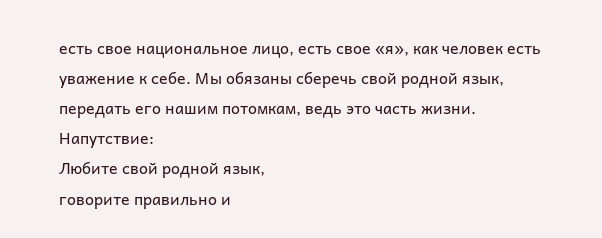есть свое национальное лицо, есть свое «я», как человек есть уважение к себе. Мы обязаны сберечь свой родной язык, передать его нашим потомкам, ведь это часть жизни.
Напутствие:
Любите свой родной язык,
говорите правильно и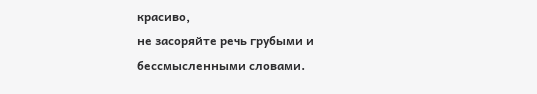красиво,
не засоряйте речь грубыми и бессмысленными словами.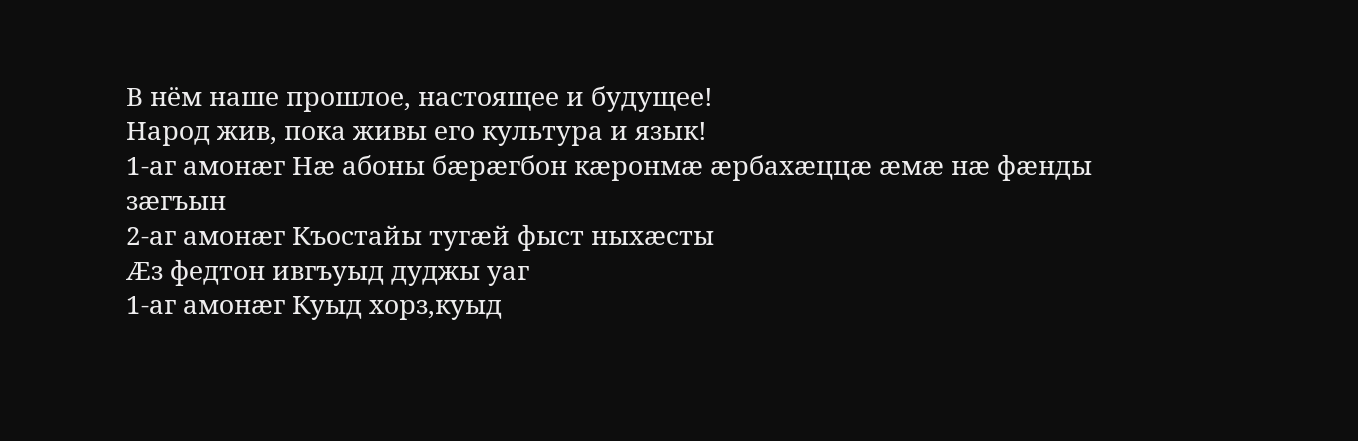В нём наше прошлое, настоящее и будущее!
Народ жив, пока живы его культура и язык!
1-аг амонӕг Нӕ абоны бӕрӕгбон кӕронмӕ ӕрбахӕццӕ ӕмӕ нӕ фӕнды зӕгъын
2-аг амонӕг Къостайы тугӕй фыст ныхӕсты
Ӕз федтон ивгъуыд дуджы уаг
1-аг амонӕг Куыд хорз,куыд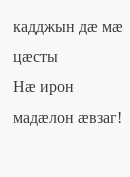кадджын дӕ мӕ цӕсты
Нӕ ирон мадӕлон ӕвзаг!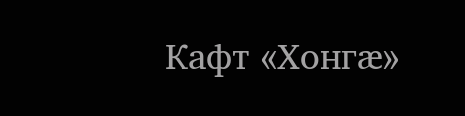Кафт «Хонгæ»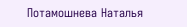Потамошнева Наталья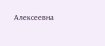Алексеевна